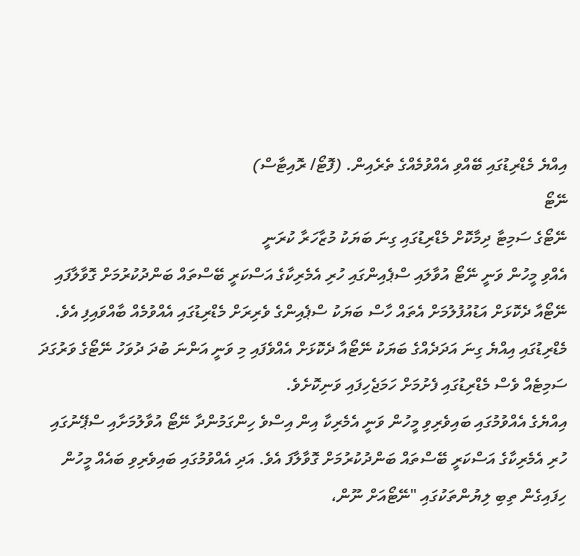އިއްޔެ މެޑްރިޑުގައި ބޭއްވި އެއްވުމެއްގެ ތެރެއިން. (ފޮޓޯ/ ރޮއިޓާސް)
ނޭޓޯ
ނޭޓޯގެ ސަމިޓާ ދިމާކޮށް މެޑްރިޑުގައި ގިނަ ބަޔަކު މުޒާހަރާ ކުރަނީ
އެއްވި މީހުން ވަނީ ނޭޓޯ އުވާލައި ސްޕެއިންގައި ހުރި އެމެރިކާގެ އަސްކަރީ ބޭސްތައް ބަންދުކުރުމަށް ގޮވާލާފައި
ނޭޓޯއާ ދެކޮޅަށް އަޑުއުފުލުމަށް އެތައް ހާސް ބަޔަކު ސްޕެއިންގެ ވެރިރަށް މެޑްރިޑުގައި އެއްވުމެއް ބާއްވައިފި އެވެ.
މެޑްރިޑުގައި އިއްޔެ ގިނަ އަދަދެއްގެ ބަޔަކު ނޭޓޯއާ ދެކޮޅަށް އެއްވެފައި މި ވަނީ އަންނަ ބުދަ ދުވަހު ނޭޓޯގެ ވަރުގަދަ ސަމިޓެއް ވެސް މެޑްރިޑުގައި ފެށުމަށް ހަމަޖެހިފައި ވަނިކޮށެވެ.
އިއްޔެގެ އެއްވުމުގައި ބައިވެރިވި މީހުން ވަނީ އެމެރިކާ އިން އިސްވެ ހިންގަމުންދާ ނޭޓޯ އުވާލުމަށާއި ސްޕޭނުގައި ހުރި އެމެރިކާގެ އަސްކަރީ ބޭސްތައް ބަންދުކުރުމަށް ގޮވާލާފަ އެވެ. އަދި އެއްވުމުގައި ބައިވެރިވި ބައެއް މީހުން ހިފައިގެން ތިބި ލިޔުންތަކުގައި "ނޭޓޯއަށް ނޫން،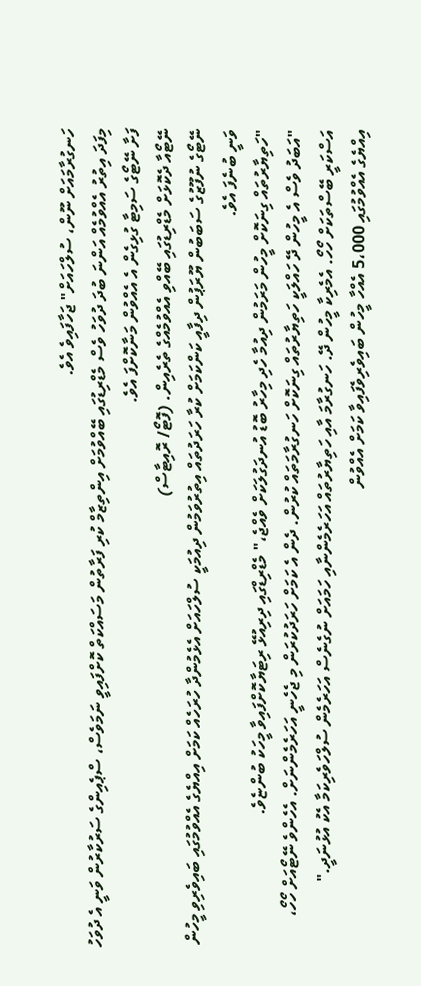ހަނގުރާމައަށް ނޫން، ސުލްހައަށް" ޖަހާފައިވެ އެވެ.
މިފަދަ އިތުރު އެއްވުމެއް އަންނަ ބުދަ ދުވަހު ވެސް މެޑްރިޑުގައި ބޭއްވުމަށް އިންތިޒާމް ކުރި ފަރާތުން މަސައްކަތް ކޮށްފައިވީ ނަމަވެސް، ސްޕެއިންގެ ސަރުކާރުން ވަނީ އެ ދުވަހު ފަށާ ނޭޓޯގެ ސަމިޓާ ގުޅިގެން އެ އެއްވުން މަނާކޮށްފަ އެވެ.
ނޭޓޯއާ ދެކޮޅަށް މެޑްރިޑުގައި ބޭއްވި އެއްވުމެއްގެ ތެރެއިން. (ފޮޓޯ/ ރޮއިޓާސް)
ނޭޓޯގެ ނުފޫޒުގެ ސަބަބުން ޔޫރަޕުން ދިފާއީ ކަންކަމަށް ކުރާ ހަރަދުތައް އިތުރުވަމުން ދިއުމަކީ ސުލްހައަށް އެޅެމުންދާ ހުރަހެއް ކަމަށް އިއްޔެގެ އެއްވުމުގައި ބައިވެރިވި މީހުން ވަނީ ބުނެފަ އެވެ.
"ހަތިޔާރުތައް ގިނަކޮށް މީހުން މަރަމުން ދިއުމާ ހެދި މިހާރު ބޮޑު އުނދަގުލަކަށް ވެއްޖެ،" މެޑްރިޑްގައި ދިރިއުޅޭ ރިޓަޔާކޮށްފައިވާ މީހަކު ބުންޏެވެ.
"އަބަދު ވެސް އެ މީހުން ދޭ ހައްލަކީ ހަތިޔާރުތައް ގިނަކޮށް ހަނގުރާމަތައް ކުރުން. ދެން އެ ކަމަށް ހަރަދުކުރަން މި ޖެހެނީ އަހަރެމެންނަށް. އެހެންވެ ނޭޓޯއަށް ހޯހޯ، އަސްކަރީ ބޭސްތަކަށް ހޯހޯ. އެމެރިކާ މީހުން ދޭ. ހަނގުރާމަ އާއި ހަތިޔާރުތައް އަހަރެމެންނާއި ހަމައަށް ނުގެނެސް އަހަރެމެން ސުލްހަވެރިކަމާ އެކު އުޅުނަދީ."
އިއްޔެގެ އެއްވުމުގައި 5،000 އެއްހާ މީހުން ބައިވެރިވެފައިވާ ކަމަށް އެއްވުން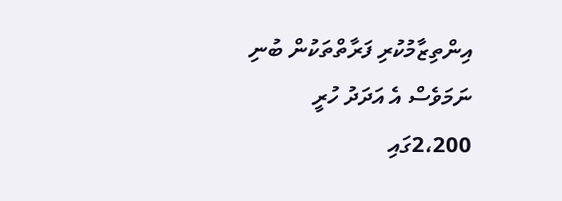އިންތިޒާމުކުރި ފަރާތްތަކުން ބުނި ނަމަވެސް އެ އަދަދު ހުރީ 2،200ގައި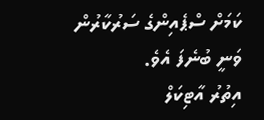ކަމަށް ސްޕެއިންގެ ސަރުކާރުން ވަނީ ބުނެފަ އެވެ.
އިތުރު އާޓިކަލް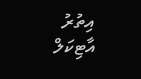އިތުރު އާޓިކަލް